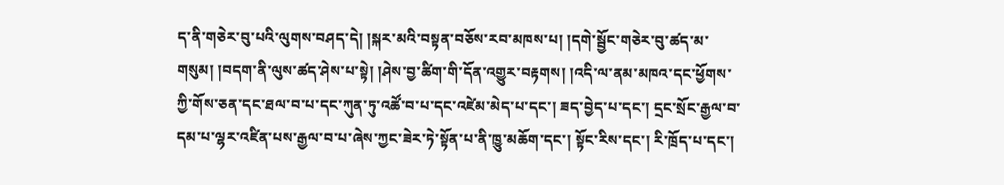ད་ནི་གཅེར་བུ་པའི་ལུགས་བཤད་དེ། །སྐར་མའི་བསྟན་བཅོས་རབ་མཁས་པ། །དགེ་སྦྱོང་གཅེར་བུ་ཚད་མ་གསུམ། །བདག་ནི་ལུས་ཚད་ཤེས་པ་སྟེ། །ཤེས་བྱ་ཚིག་གི་དོན་འགྱུར་བརྟགས། །འདི་ལ་ནམ་མཁའ་དང་ཕྱོགས་ཀྱི་གོས་ཅན་དང་ཐལ་བ་པ་དང་ཀུན་ཏུ་འཚོ་བ་པ་དང་འཛེམ་མེད་པ་དང་། ཟད་བྱེད་པ་དང་། དྲང་སྲོང་རྒྱལ་བ་དམ་པ་ལྷར་འཛིན་པས་རྒྱལ་བ་པ་ཞེས་ཀྱང་ཟེར་ཏེ་སྟོན་པ་ནི་ཁྱུ་མཆོག་དང་། སྟོང་རིས་དང་། རི་ཁྲོད་པ་དང་།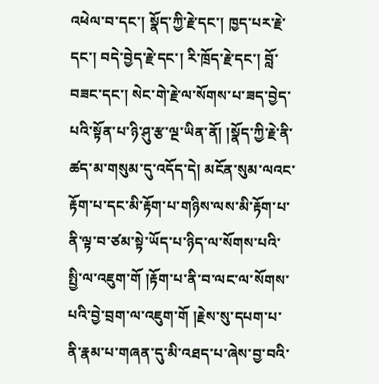འཕེལ་བ་དང་། སྣོད་ཀྱི་རྗེ་དང་། ཁྱད་པར་རྗེ་དང་། བདེ་བྱེད་རྗེ་དང་། རི་ཁྲོད་རྗེ་དང་། བློ་བཟང་དང་། སེང་གེ་རྗེ་ལ་སོགས་པ་ཟད་བྱེད་པའི་སྟོན་པ་ཉི་ཤུ་རྩ་ལྔ་ཡིན་ནོ། །སྣོད་ཀྱི་རྗེ་ནི་ཚད་མ་གསུམ་དུ་འདོད་དེ། མངོན་སུམ་ལའང་རྟོག་པ་དང་མི་རྟོག་པ་གཉིས་ལས་མི་རྟོག་པ་ནི་ལྟ་བ་ཙམ་སྟེ་ཡོད་པ་ཉིད་ལ་སོགས་པའི་སྤྱི་ལ་འཇུག་གོ །རྟོག་པ་ནི་བ་ལང་ལ་སོགས་པའི་བྱེ་བྲག་ལ་འཇུག་གོ །རྗེས་སུ་དཔག་པ་ནི་རྣམ་པ་གཞན་དུ་མི་འཐད་པ་ཞེས་བྱ་བའི་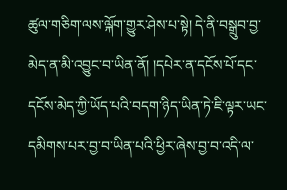ཚུལ་གཅིག་ལས་ལྐོག་གྱུར་ཤེས་པ་སྟེ། དེ་ནི་བསྒྲུབ་བྱ་མེད་ན་མི་འབྱུང་བ་ཡིན་ནོ། །དཔེར་ན་དངོས་པོ་དང་དངོས་མེད་ཀྱི་ཡོད་པའི་བདག་ཉིད་ཡིན་ཏེ་ཇི་ལྟར་ཡང་དམིགས་པར་བྱ་བ་ཡིན་པའི་ཕྱིར་ཞེས་བྱ་བ་འདི་ལ་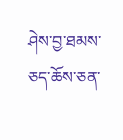ཤེས་བྱ་ཐམས་ཅད་ཆོས་ཅན་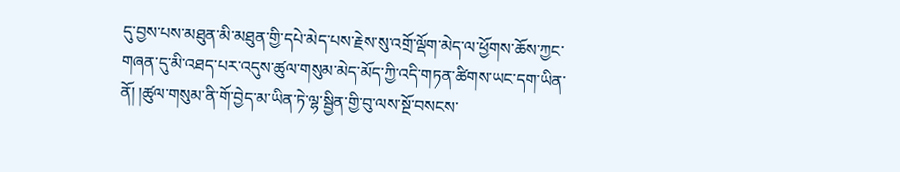དུ་བྱས་པས་མཐུན་མི་མཐུན་གྱི་དཔེ་མེད་པས་རྗེས་སུ་འགྲོ་ལྡོག་མེད་ལ་ཕྱོགས་ཆོས་ཀྱང་གཞན་དུ་མི་འཐད་པར་འདུས་ཚུལ་གསུམ་མེད་མོད་ཀྱི་འདི་གཏན་ཚིགས་ཡང་དག་ཡིན་ནོ། །ཚུལ་གསུམ་ནི་གོ་བྱེད་མ་ཡིན་ཏེ་ལྷ་སྦྱིན་གྱི་བུ་ལས་སྔོ་བསངས་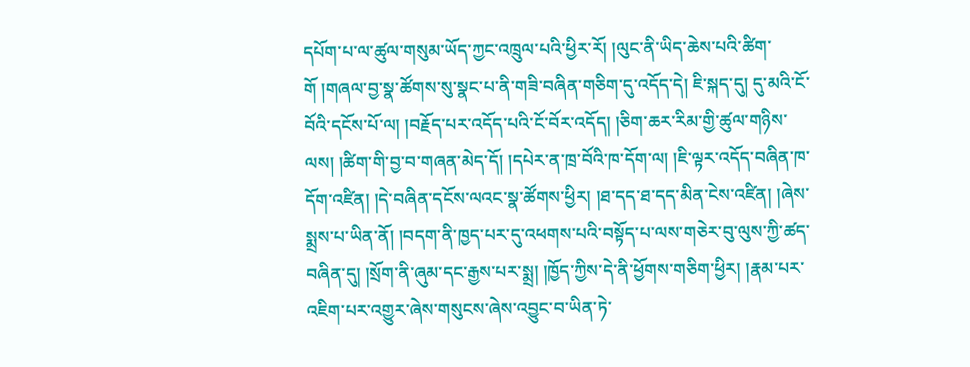དཔོག་པ་ལ་ཚུལ་གསུམ་ཡོད་ཀྱང་འཁྲུལ་པའི་ཕྱིར་རོ། །ལུང་ནི་ཡིད་ཆེས་པའི་ཚིག་གོ །གཞལ་བྱ་སྣ་ཚོགས་སུ་སྣང་པ་ནི་གཟི་བཞིན་གཅིག་དུ་འདོད་དེ། ཇི་སྐད་དུ། དུ་མའི་ངོ་བོའི་དངོས་པོ་ལ། །བརྗོད་པར་འདོད་པའི་ངོ་བོར་འདོད། །ཅིག་ཆར་རིམ་གྱི་ཚུལ་གཉིས་ལས། །ཚིག་གི་བྱ་བ་གཞན་མེད་དོ། །དཔེར་ན་ཁྲ་བོའི་ཁ་དོག་ལ། །ཇི་ལྟར་འདོད་བཞིན་ཁ་དོག་འཛིན། །དེ་བཞིན་དངོས་ལའང་སྣ་ཚོགས་ཕྱིར། །ཐ་དད་ཐ་དད་མིན་ངེས་འཛིན། །ཞེས་སྨྲས་པ་ཡིན་ནོ། །བདག་ནི་ཁྱད་པར་དུ་འཕགས་པའི་བསྟོད་པ་ལས་གཅེར་བུ་ལུས་ཀྱི་ཚད་བཞིན་དུ། །སྲོག་ནི་ཞུམ་དང་རྒྱས་པར་སྨྲ། །ཁྱོད་ཀྱིས་དེ་ནི་ཕྱོགས་གཅིག་ཕྱིར། །རྣམ་པར་འཇིག་པར་འགྱུར་ཞེས་གསུངས་ཞེས་འབྱུང་བ་ཡིན་ཏེ་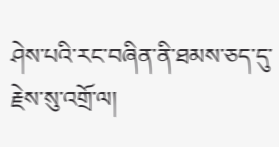ཤེས་པའི་རང་བཞིན་ནི་ཐམས་ཅད་དུ་རྗེས་སུ་འགྲོ་ལ།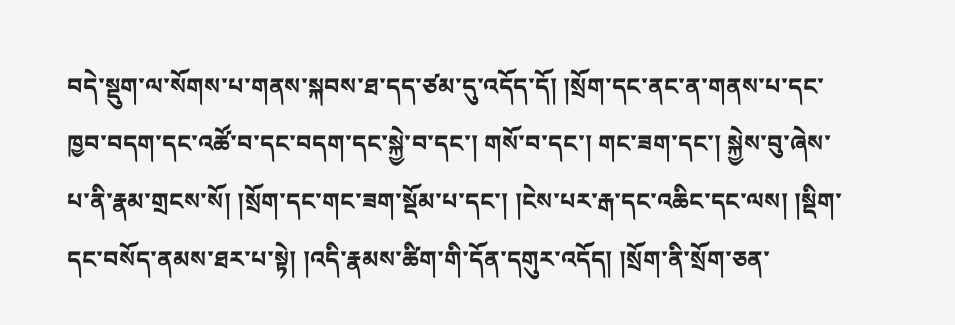བདེ་སྡུག་ལ་སོགས་པ་གནས་སྐབས་ཐ་དད་ཙམ་དུ་འདོད་དོ། །སྲོག་དང་ནང་ན་གནས་པ་དང་ཁྱབ་བདག་དང་འཚོ་བ་དང་བདག་དང་སྐྱེ་བ་དང་། གསོ་བ་དང་། གང་ཟག་དང་། སྐྱེས་བུ་ཞེས་པ་ནི་རྣམ་གྲངས་སོ། །སྲོག་དང་གང་ཟག་སྡོམ་པ་དང་། །ངེས་པར་རྒ་དང་འཆིང་དང་ལས། །སྡིག་དང་བསོད་ནམས་ཐར་པ་སྟེ། །འདི་རྣམས་ཚིག་གི་དོན་དགུར་འདོད། །སྲོག་ནི་སྲོག་ཅན་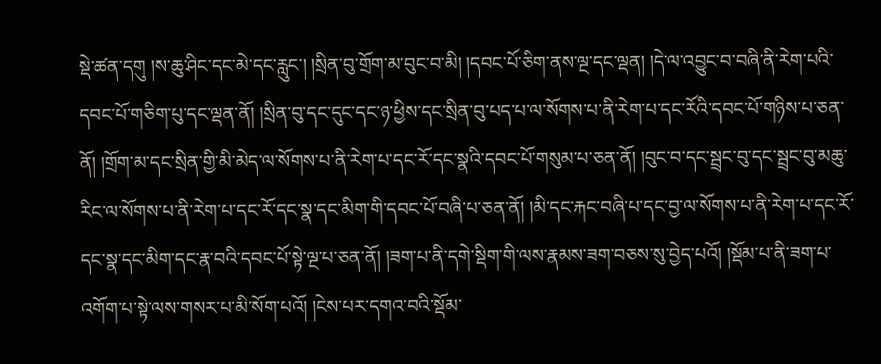སྡེ་ཚན་དགུ །ས་ཆུ་ཤིང་དང་མེ་དང་རླུང་། །སྲིན་བུ་གྲོག་མ་བུང་བ་མི། །དབང་པོ་ཅིག་ནས་ལྔ་དང་ལྡན། །དེ་ལ་འབྱུང་བ་བཞི་ནི་རེག་པའི་དབང་པོ་གཅིག་པུ་དང་ལྡན་ནོ། །སྲིན་བུ་དང་དུང་དང་ཉ་ཕྱིས་དང་སྲིན་བུ་པད་པ་ལ་སོགས་པ་ནི་རེག་པ་དང་རོའི་དབང་པོ་གཉིས་པ་ཅན་ནོ། །གྲོག་མ་དང་སྲིན་གྱི་མི་མེད་ལ་སོགས་པ་ནི་རེག་པ་དང་རོ་དང་སྣའི་དབང་པོ་གསུམ་པ་ཅན་ནོ། །བུང་བ་དང་སྦྲང་བུ་དང་སྦྲང་བུ་མཆུ་རིང་ལ་སོགས་པ་ནི་རེག་པ་དང་རོ་དང་སྣ་དང་མིག་གི་དབང་པོ་བཞི་པ་ཅན་ནོ། །མི་དང་རྐང་བཞི་པ་དང་བྱ་ལ་སོགས་པ་ནི་རེག་པ་དང་རོ་དང་སྣ་དང་མིག་དང་རྣ་བའི་དབང་པོ་སྟེ་ལྔ་པ་ཅན་ནོ། །ཟག་པ་ནི་དགེ་སྡིག་གི་ལས་རྣམས་ཟག་བཅས་སུ་བྱེད་པའོ། །སྡོམ་པ་ནི་ཟག་པ་འགོག་པ་སྟེ་ལས་གསར་པ་མི་སོག་པའོ། །ངེས་པར་དགའ་བའི་སྡོམ་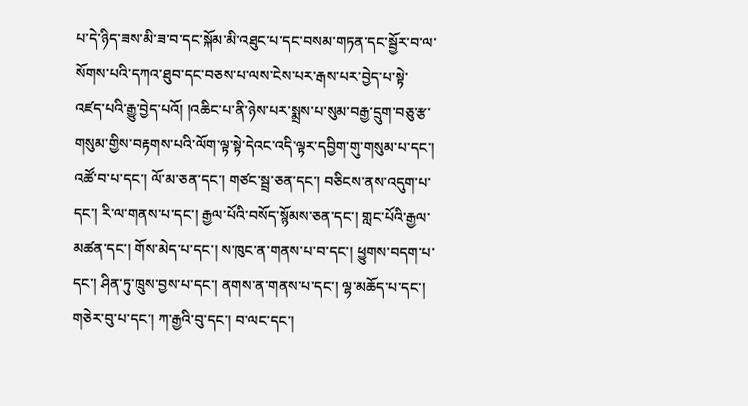པ་དེ་ཉིད་ཟས་མི་ཟ་བ་དང་སྐོམ་མི་འཐུང་པ་དང་བསམ་གཏན་དང་སྦྱོར་བ་ལ་སོགས་པའི་དཀའ་ཐུབ་དང་བཅས་པ་ལས་ངེས་པར་རྒས་པར་བྱེད་པ་སྟེ་འཛད་པའི་རྒྱུ་བྱེད་པའོ། །འཆིང་པ་ནི་ཉེས་པར་སྨྲས་པ་སུམ་བརྒྱ་དྲུག་བཅུ་རྩ་གསུམ་གྱིས་བརྟགས་པའི་ལོག་ལྟ་སྟེ་དེའང་འདི་ལྟར་དབྱིག་གུ་གསུམ་པ་དང་། འཚོ་བ་པ་དང་། ལོ་མ་ཅན་དང་། གཙང་སྦྲ་ཅན་དང་། བཅིངས་ནས་འདུག་པ་དང་། རི་ལ་གནས་པ་དང་། རྒྱལ་པོའི་བསོད་སྙོམས་ཅན་དང་། གླང་པོའི་རྒྱལ་མཚན་དང་། གོས་མེད་པ་དང་། ས་ཁུང་ན་གནས་པ་བ་དང་། ཕྱུགས་བདག་པ་དང་། ཤིན་ཏུ་ཁྲུས་བྱས་པ་དང་། ནགས་ན་གནས་པ་དང་། ལྷ་མཆོད་པ་དང་། གཅེར་བུ་པ་དང་། ཀ་རྒྱའི་བུ་དང་། བ་ལང་དང་།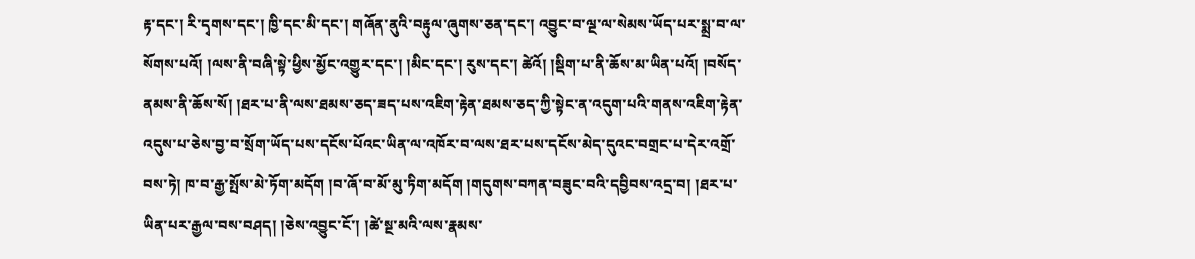རྟ་དང་། རི་དྭགས་དང་། ཁྱི་དང་མི་དང་། གཞོན་ནུའི་བརྟུལ་ཞུགས་ཅན་དང་། འབྱུང་བ་ལྔ་ལ་སེམས་ཡོད་པར་སྨྲ་བ་ལ་སོགས་པའོ། །ལས་ནི་བཞི་སྟེ་ཕྱིས་མྱོང་འགྱུར་དང་། །མིང་དང་། རུས་དང་། ཚེའོ། །སྡིག་པ་ནི་ཆོས་མ་ཡིན་པའོ། །བསོད་ནམས་ནི་ཆོས་སོ། །ཐར་པ་ནི་ལས་ཐམས་ཅད་ཟད་པས་འཇིག་རྟེན་ཐམས་ཅད་ཀྱི་སྟེང་ན་འདུག་པའི་གནས་འཇིག་རྟེན་འདུས་པ་ཅེས་བྱ་བ་སྲོག་ཡོད་པས་དངོས་པོའང་ཡིན་ལ་འཁོར་བ་ལས་ཐར་པས་དངོས་མེད་དུའང་བགྲང་པ་དེར་འགྲོ་བས་ཏེ། ཁ་བ་རྒྱ་སྤོས་མེ་ཏོག་མདོག །བ་ཞོ་བ་མོ་མུ་ཏིག་མདོག །གདུགས་བཀན་བཟུང་བའི་དབྱིབས་འདྲ་བ། །ཐར་པ་ཡིན་པར་རྒྱལ་བས་བཤད། །ཅེས་འབྱུང་ངོ་། །ཚེ་སྔ་མའི་ལས་རྣམས་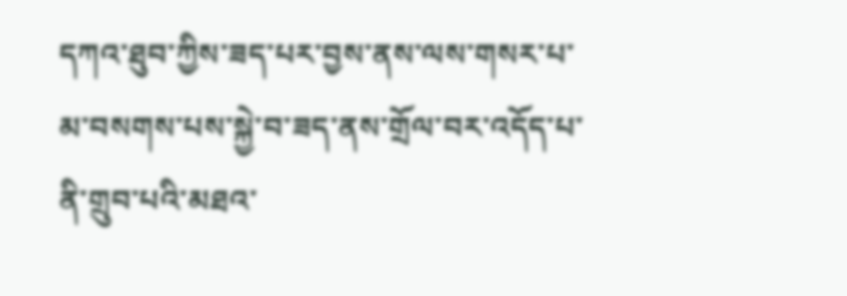དཀའ་ཐུབ་ཀྱིས་ཟད་པར་བྱས་ནས་ལས་གསར་པ་མ་བསགས་པས་སྐྱེ་བ་ཟད་ནས་གྲོལ་བར་འདོད་པ་ནི་གྲུབ་པའི་མཐའ་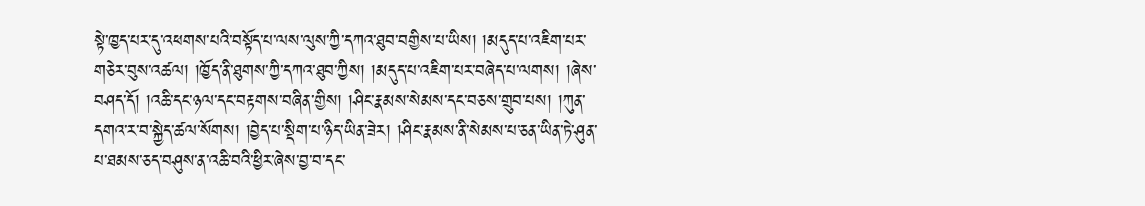སྟེ་ཁྱད་པར་དུ་འཕགས་པའི་བསྟོད་པ་ལས་ལུས་ཀྱི་དཀའ་ཐུབ་བགྱིས་པ་ཡིས། །མདུད་པ་འཇིག་པར་གཅེར་བུས་འཚལ། །ཁྱོད་ནི་ཐུགས་ཀྱི་དཀའ་ཐུབ་ཀྱིས། །མདུད་པ་འཇིག་པར་བཞེད་པ་ལགས། །ཞེས་བཤད་དོ། །འཆི་དང་ཉལ་དང་བརྟགས་བཞིན་གྱིས། །ཤིང་རྣམས་སེམས་དང་བཅས་གྲུབ་པས། །ཀུན་དགའ་ར་བ་སྐྱེད་ཚལ་སོགས། །བྱེད་པ་སྡིག་པ་ཉིད་ཡིན་ཟེར། །ཤིང་རྣམས་ནི་སེམས་པ་ཅན་ཡིན་ཏེ་ཤུན་པ་ཐམས་ཅད་བཤུས་ན་འཆི་བའི་ཕྱིར་ཞེས་བྱ་བ་དང་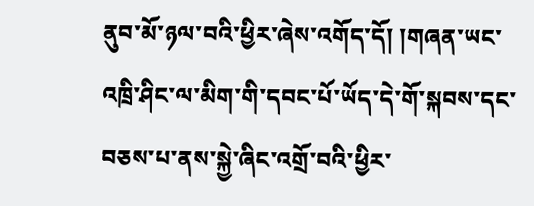ནུབ་མོ་ཉལ་བའི་ཕྱིར་ཞེས་འགོད་དོ། །གཞན་ཡང་འཁྲི་ཤིང་ལ་མིག་གི་དབང་པོ་ཡོད་དེ་གོ་སྐབས་དང་བཅས་པ་ནས་སྐྱེ་ཞིང་འགྲོ་བའི་ཕྱིར་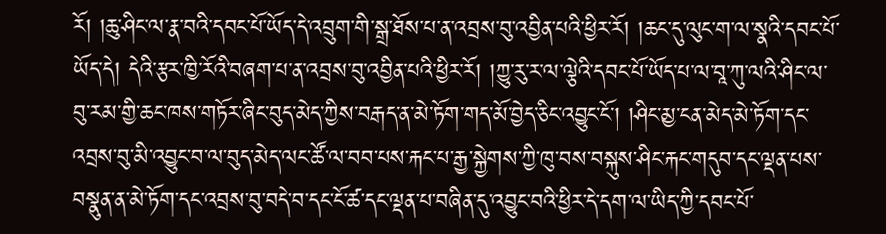རོ། །ཆུ་ཤིང་ལ་རྣ་བའི་དབང་པོ་ཡོད་དེ་འབྲུག་གི་སྒྲ་ཐོས་པ་ན་འབྲས་བུ་འབྱིན་པའི་ཕྱིར་རོ། །ཆང་དུ་ལུང་ག་ལ་སྣའི་དབང་པོ་ཡོད་དེ། དེའི་རྩར་ཁྱི་རོའི་བཞག་པ་ན་འབྲས་བུ་འབྱིན་པའི་ཕྱིར་རོ། །ཀྱུ་རུ་ར་ལ་ལྕེའི་དབང་པོ་ཡོད་པ་ལ་བཱ་ཀུ་ལའི་ཤིང་ལ་བུ་རམ་གྱི་ཆང་ཁས་གཏོར་ཞིང་བུད་མེད་ཀྱིས་བརྒད་ན་མེ་ཏོག་གད་མོ་བྱེད་ཅིང་འབྱུང་ངོ་། །ཤིང་མྱ་ངན་མེད་མེ་ཏོག་དང་འབྲས་བུ་མི་འབྱུང་བ་ལ་བུད་མེད་ལང་ཚོ་ལ་བབ་པས་རྐང་པ་རྒྱ་སྐྱེགས་ཀྱི་ཁུ་བས་བསྐུས་ཤིང་རྐང་གདུབ་དང་ལྡན་པས་བསྣུན་ན་མེ་ཏོག་དང་འབྲས་བུ་བདེ་བ་དང་ངོ་ཚ་དང་ལྡན་པ་བཞིན་དུ་འབྱུང་བའི་ཕྱིར་དེ་དག་ལ་ཡིད་ཀྱི་དབང་པོ་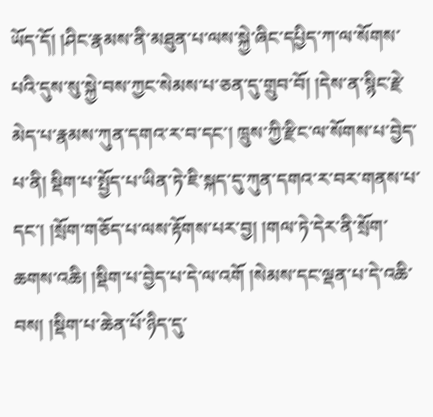ཡོད་དོ། །ཤིང་རྣམས་ནི་མཐུན་པ་ལས་སྐྱེ་ཞིང་དཔྱིད་ཀ་ལ་སོགས་པའི་དུས་སུ་སྐྱེ་བས་ཀྱང་སེམས་པ་ཅན་དུ་གྲུབ་བོ། །དེས་ན་སྙིང་རྗེ་མེད་པ་རྣམས་ཀུན་དགའ་ར་བ་དང་། ཁྲུས་ཀྱི་རྫིང་ལ་སོགས་པ་བྱེད་པ་ནི། སྡིག་པ་སྤྱོད་པ་ཡིན་ཏེ་ཇི་སྐད་དུ་ཀུན་དགའ་ར་བར་གནས་པ་དང་། །སྲོག་གཅོད་པ་ལས་རྟོགས་པར་བྱ། །གལ་ཏེ་དེར་ནི་སྲོག་ཆགས་འཆི། །སྡིག་པ་བྱེད་པ་དེ་ལ་འགོ །སེམས་དང་ལྡན་པ་དེ་འཆི་བས། །སྡིག་པ་ཆེན་པོ་ཉིད་དུ་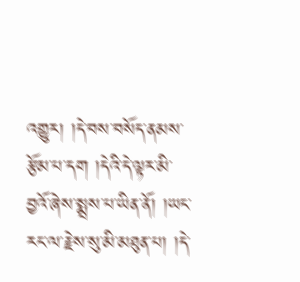འགྱུར། །དེ་བས་བསོད་ནམས་རྩོམ་པ་དག །དེའི་དེ་ལྟར་མི་བྱའོ་ཞེས་སྨྲས་པ་ཡིན་ནོ། །ཡང་རང་ལ་རྗེས་སུ་མི་མཐུན་པ། །དེ་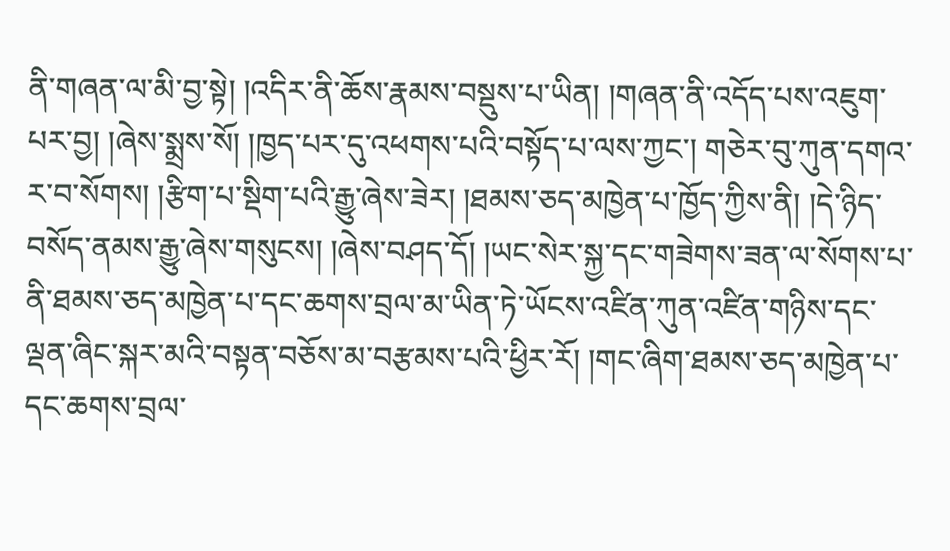ནི་གཞན་ལ་མི་བྱ་སྟེ། །འདིར་ནི་ཆོས་རྣམས་བསྡུས་པ་ཡིན། །གཞན་ནི་འདོད་པས་འཇུག་པར་བྱ། །ཞེས་སྨྲས་སོ། །ཁྱད་པར་དུ་འཕགས་པའི་བསྟོད་པ་ལས་ཀྱང་། གཅེར་བུ་ཀུན་དགའ་ར་བ་སོགས། །རྩིག་པ་སྡིག་པའི་རྒྱུ་ཞེས་ཟེར། །ཐམས་ཅད་མཁྱེན་པ་ཁྱོད་ཀྱིས་ནི། །དེ་ཉིད་བསོད་ནམས་རྒྱུ་ཞེས་གསུངས། །ཞེས་བཤད་དོ། །ཡང་སེར་སྐྱ་དང་གཟེགས་ཟན་ལ་སོགས་པ་ནི་ཐམས་ཅད་མཁྱེན་པ་དང་ཆགས་བྲལ་མ་ཡིན་ཏེ་ཡོངས་འཛིན་ཀུན་འཛིན་གཉིས་དང་ལྡན་ཞིང་སྐར་མའི་བསྟན་བཅོས་མ་བརྩམས་པའི་ཕྱིར་རོ། །གང་ཞིག་ཐམས་ཅད་མཁྱེན་པ་དང་ཆགས་བྲལ་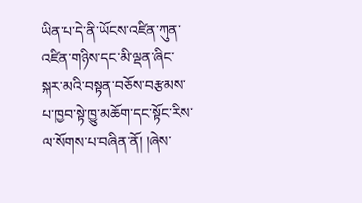ཡིན་པ་དེ་ནི་ཡོངས་འཛིན་ཀུན་འཛིན་གཉིས་དང་མི་ལྡན་ཞིང་སྐར་མའི་བསྟན་བཅོས་བརྩམས་པ་ཁྱབ་སྟེ་ཁྱུ་མཆོག་དང་སྟོང་རིས་ལ་སོགས་པ་བཞིན་ནོ། །ཞེས་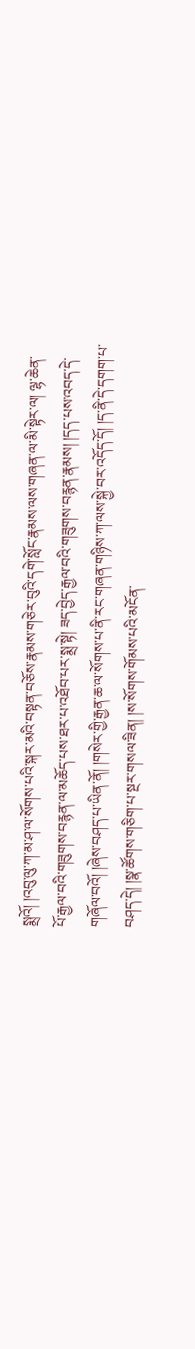སྨྲའོ། །འབུ་ལུ་ཀ་མ་ཤ་ལ་སོགས་པའི་སྐར་མའི་བསྟན་བཅོས་རྣམས་གཅེར་བུའི་དགེ་སློང་རྣམས་ལས་གཞན་ལ་མི་སྟེར་ལ། ལྷ་ཆེན་པོ་རྒྱལ་བའི་གཟུགས་བརྙན་ལ་མཆོད་པས་ཐར་པ་འཐོབ་པར་སྨྲ་སྟེ། ཟད་བྱེད་རྒྱལ་བའི་གཟུགས་བརྙན་རྣམས། །དད་པས་འབད་དེ་གཞོལ་བའོ། །ཞེས་བཤད་པ་ཡིན་ནོ། །གསེར་གྱི་རྒྱན་ཆ་ལ་སོགས་པ་ནི་རང་གཞན་གཉིས་ཀ་ལས་སྐྱེ་བར་འདོད་དོ། །ད་ནི་དེ་དགག་པ་བཤད་དེ། །སྣ་ཚོགས་གཅིག་པ་སྔར་གསལ་ཟིན། །ས་སོགས་གོམས་པའི་མངོན་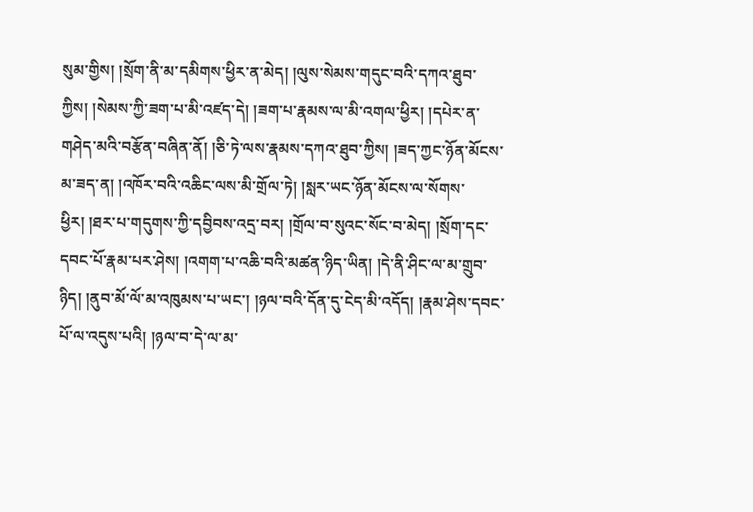སུམ་གྱིས། །སྲོག་ནི་མ་དམིགས་ཕྱིར་ན་མེད། །ལུས་སེམས་གདུང་བའི་དཀའ་ཐུབ་ཀྱིས། །སེམས་ཀྱི་ཟག་པ་མི་འཛད་དེ། །ཟག་པ་རྣམས་ལ་མི་འགལ་ཕྱིར། །དཔེར་ན་གཤེད་མའི་བརྩོན་བཞིན་ནོ། །ཅི་ཏེ་ལས་རྣམས་དཀའ་ཐུབ་ཀྱིས། །ཟད་ཀྱང་ཉོན་མོངས་མ་ཟད་ན། །འཁོར་བའི་འཆིང་ལས་མི་གྲོལ་ཏེ། །སླར་ཡང་ཉོན་མོངས་ལ་སོགས་ཕྱིར། །ཐར་པ་གདུགས་ཀྱི་དབྱིབས་འདྲ་བར། །གྲོལ་བ་སུའང་སོང་བ་མེད། །སྲོག་དང་དབང་པོ་རྣམ་པར་ཤེས། །འགག་པ་འཆི་བའི་མཚན་ཉིད་ཡིན། །དེ་ནི་ཤིང་ལ་མ་གྲུབ་ཉིད། །ནུབ་མོ་ལོ་མ་འཁུམས་པ་ཡང་། །ཉལ་བའི་དོན་དུ་ངེད་མི་འདོད། །རྣམ་ཤེས་དབང་པོ་ལ་འདུས་པའི། །ཉལ་བ་དེ་ལ་མ་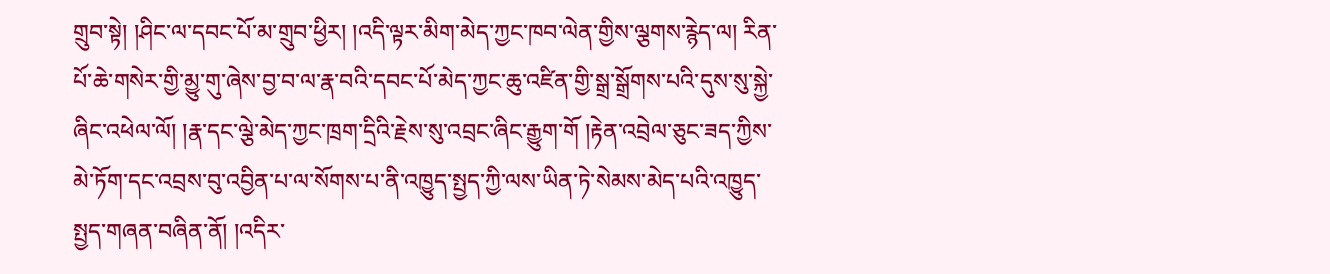གྲུབ་སྟེ། །ཤིང་ལ་དབང་པོ་མ་གྲུབ་ཕྱིར། །འདི་ལྟར་མིག་མེད་ཀྱང་ཁབ་ལེན་གྱིས་ལྕགས་རྙེད་ལ། རིན་པོ་ཆེ་གསེར་གྱི་མྱུ་གུ་ཞེས་བྱ་བ་ལ་རྣ་བའི་དབང་པོ་མེད་ཀྱང་ཆུ་འཛིན་གྱི་སྒྲ་སྒྲོགས་པའི་དུས་སུ་སྐྱེ་ཞིང་འཕེལ་ལོ། །རྣ་དང་ལྕེ་མེད་ཀྱང་ཁྲག་དྲིའི་རྗེས་སུ་འབྲང་ཞིང་རྒྱུག་གོ །རྟེན་འབྲེལ་ཅུང་ཟད་ཀྱིས་མེ་ཏོག་དང་འབྲས་བུ་འབྱིན་པ་ལ་སོགས་པ་ནི་འཁྱུད་སྤྱད་ཀྱི་ལས་ཡིན་ཏེ་སེམས་མེད་པའི་འཁྱུད་སྤྱད་གཞན་བཞིན་ནོ། །འདིར་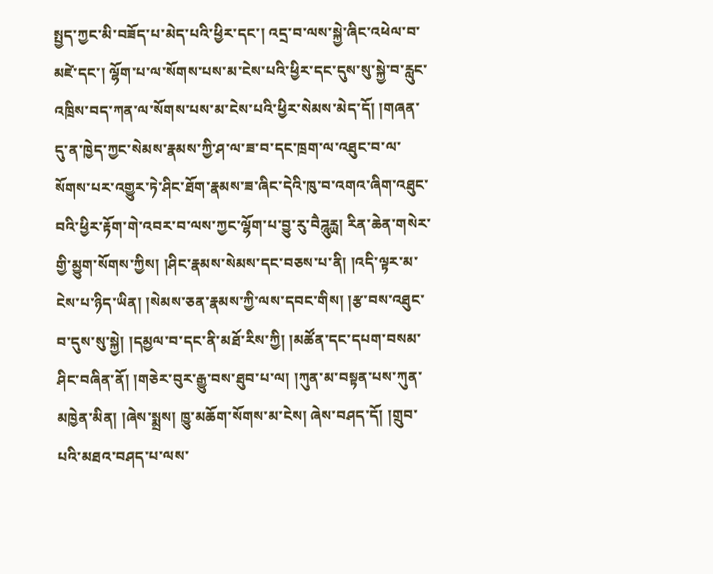སྤྱད་ཀྱང་མི་བཟོད་པ་མེད་པའི་ཕྱིར་དང་། འདྲ་བ་ལས་སྐྱེ་ཞིང་འཕེལ་བ་མཛེ་དང་། ལྷོག་པ་ལ་སོགས་པས་མ་ངེས་པའི་ཕྱིར་དང་དུས་སུ་སྐྱེ་བ་རླུང་འཁྲིས་བད་ཀན་ལ་སོགས་པས་མ་ངེས་པའི་ཕྱིར་སེམས་མེད་དོ། །གཞན་དུ་ན་ཁྱེད་ཀྱང་སེམས་རྣམས་ཀྱི་ཤ་ལ་ཟ་བ་དང་ཁྲག་ལ་འཐུང་བ་ལ་སོགས་པར་འགྱུར་ཏེ་ཤིང་ཐོག་རྣམས་ཟ་ཞིང་དེའི་ཁུ་བ་འགའ་ཞིག་འཐུང་བའི་ཕྱིར་རྟོག་གེ་འབར་བ་ལས་ཀྱང་ལྷོག་པ་བྱུ་རུ་བཻཌཱུརྻ། རིན་ཆེན་གསེར་གྱི་མྱུག་སོགས་ཀྱིས། །ཤིང་རྣམས་སེམས་དང་བཅས་པ་ནི། །འདི་ལྟར་མ་ངེས་པ་ཉིད་ཡིན། །སེམས་ཅན་རྣམས་ཀྱི་ལས་དབང་གིས། །རྩ་བས་འཐུང་བ་དུས་སུ་སྐྱེ། །དམྱལ་བ་དང་ནི་མཐོ་རིས་ཀྱི། །མཚོན་དང་དཔག་བསམ་ཤིང་བཞིན་ནོ། །གཅེར་བུར་རྒྱུ་བས་ཐུབ་པ་ལ། །ཀུན་མ་བསྟན་པས་ཀུན་མཁྱེན་མིན། །ཞེས་སྨྲས། ཁྱུ་མཆོག་སོགས་མ་ངེས། ཞེས་བཤད་དོ། །གྲུབ་པའི་མཐའ་བཤད་པ་ལས་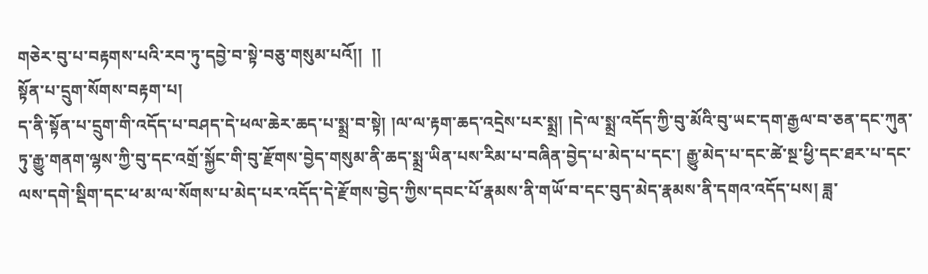གཅེར་བུ་པ་བརྟགས་པའི་རབ་ཏུ་དབྱེ་བ་སྟེ་བཅུ་གསུམ་པའོ།།  །།
སྟོན་པ་དྲུག་སོགས་བརྟག་པ།
ད་ནི་སྟོན་པ་དྲུག་གི་འདོད་པ་བཤད་དེ་ཕལ་ཆེར་ཆད་པ་སྨྲ་བ་སྟེ། །ལ་ལ་རྟག་ཆད་འདྲེས་པར་སྨྲ། །དེ་ལ་སྨྲ་འདོད་ཀྱི་བུ་མོའི་བུ་ཡང་དག་རྒྱལ་བ་ཅན་དང་ཀུན་ཏུ་རྒྱུ་གནག་ལྷས་ཀྱི་བུ་དང་འགྲོ་སྐྱོང་གི་བུ་རྫོགས་བྱེད་གསུམ་ནི་ཆད་སྨྲ་ཡིན་པས་རིམ་པ་བཞིན་བྱེད་པ་མེད་པ་དང་། རྒྱུ་མེད་པ་དང་ཚེ་སྔ་ཕྱི་དང་ཐར་པ་དང་ལས་དགེ་སྡིག་དང་ཕ་མ་ལ་སོགས་པ་མེད་པར་འདོད་དེ་རྫོགས་བྱེད་ཀྱིས་དབང་པོ་རྣམས་ནི་གཡོ་བ་དང་བུད་མེད་རྣམས་ནི་དགའ་འདོད་པས། ཟླ་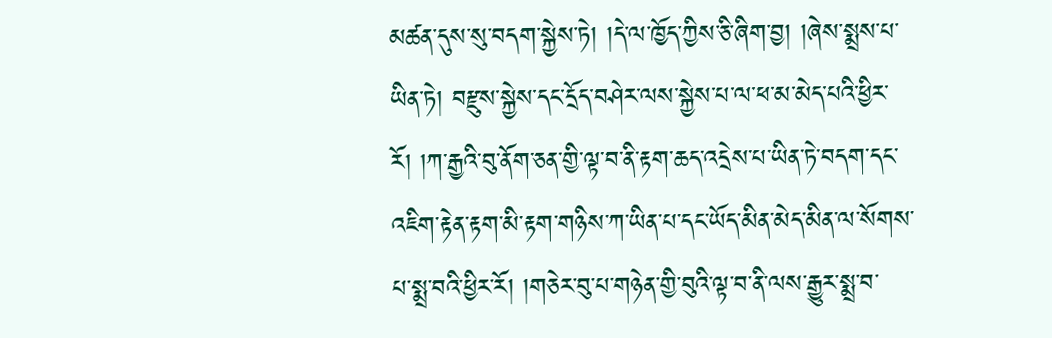མཚན་དུས་སུ་བདག་སྐྱེས་ཏེ། །དེ་ལ་ཁྱོད་ཀྱིས་ཅི་ཞིག་བྱ། །ཞེས་སྨྲས་པ་ཡིན་ཏེ། བརྫུས་སྐྱེས་དང་དྲོད་བཤེར་ལས་སྐྱེས་པ་ལ་ཕ་མ་མེད་པའི་ཕྱིར་རོ། །ཀ་རྒྱའི་བུ་ནོག་ཅན་གྱི་ལྟ་བ་ནི་རྟག་ཆད་འདྲེས་པ་ཡིན་ཏེ་བདག་དང་འཇིག་རྟེན་རྟག་མི་རྟག་གཉིས་ཀ་ཡིན་པ་དང་ཡོད་མིན་མེད་མིན་ལ་སོགས་པ་སྨྲ་བའི་ཕྱིར་རོ། །གཅེར་བུ་པ་གཉེན་གྱི་བུའི་ལྟ་བ་ནི་ལས་རྒྱུར་སྨྲ་བ་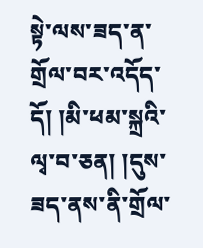སྟེ་ལས་ཟད་ན་གྲོལ་བར་འདོད་དོ། །མི་ཕམ་སྐྲའི་ལྭ་བ་ཅན། །དུས་ཟད་ནས་ནི་གྲོལ་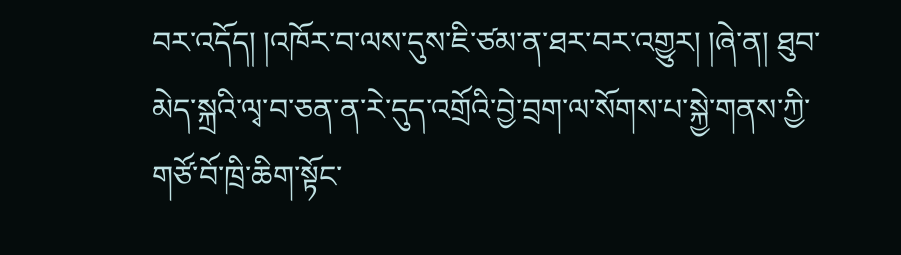བར་འདོད། །འཁོར་བ་ལས་དུས་ཇི་ཙམ་ན་ཐར་བར་འགྱུར། །ཞེ་ན། ཐུབ་མེད་སྐྲའི་ལྭ་བ་ཅན་ན་རེ་དུད་འགྲོའི་བྱེ་བྲག་ལ་སོགས་པ་སྐྱེ་གནས་ཀྱི་གཙོ་བོ་ཁྲི་ཆིག་སྟོང་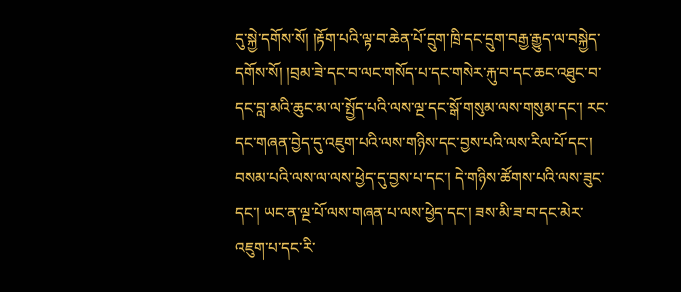དུ་སྐྱེ་དགོས་སོ། །རྟོག་པའི་ལྟ་བ་ཆེན་པོ་དྲུག་ཁྲི་དང་དྲུག་བརྒྱ་རྒྱུད་ལ་བསྐྱེད་དགོས་སོ། །བྲམ་ཟེ་དང་བ་ལང་གསོད་པ་དང་གསེར་རྐུ་བ་དང་ཆང་འཐུང་བ་དང་བླ་མའི་ཆུང་མ་ལ་སྤྱོད་པའི་ལས་ལྔ་དང་སྒོ་གསུམ་ལས་གསུམ་དང་། རང་དང་གཞན་བྱེད་དུ་འཇུག་པའི་ལས་གཉིས་དང་བྱས་པའི་ལས་རིལ་པོ་དང་། བསམ་པའི་ལས་ལ་ལས་ཕྱེད་དུ་བྱས་པ་དང་། དེ་གཉིས་ཚོགས་པའི་ལས་ཟུང་དང་། ཡང་ན་ལྔ་པོ་ལས་གཞན་པ་ལས་ཕྱེད་དང་། ཟས་མི་ཟ་བ་དང་མེར་འཇུག་པ་དང་རི་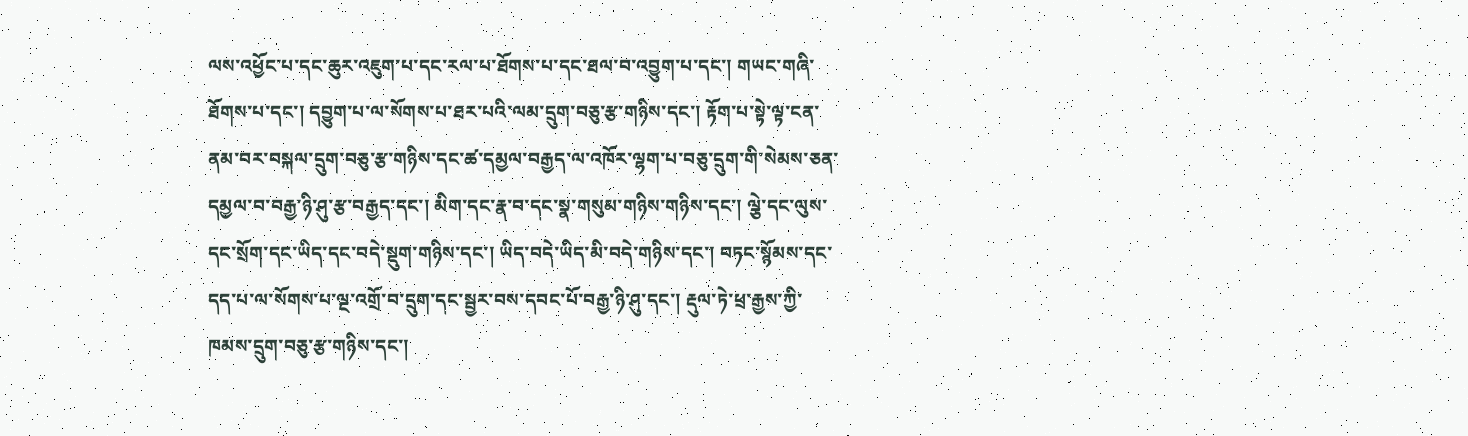ལས་འཕྱོང་པ་དང་ཆུར་འཇུག་པ་དང་རལ་པ་ཐོགས་པ་དང་ཐལ་བ་འབྱུག་པ་དང་། གཡང་གཞི་ཐོགས་པ་དང་། དབྱུག་པ་ལ་སོགས་པ་ཐར་པའི་ལམ་དྲུག་བཅུ་རྩ་གཉིས་དང་། རྟོག་པ་སྟེ་ལྟ་ངན་ནམ་བར་བསྐལ་དྲུག་བཅུ་རྩ་གཉིས་དང་ཚ་དམྱལ་བརྒྱད་ལ་འཁོར་ལྷག་པ་བཅུ་དྲུག་གི་སེམས་ཅན་དམྱལ་བ་བརྒྱ་ཉི་ཤུ་རྩ་བརྒྱད་དང་། མིག་དང་རྣ་བ་དང་སྣ་གསུམ་གཉིས་གཉིས་དང་། ལྕེ་དང་ལུས་དང་སྲོག་དང་ཡིད་དང་བདེ་སྡུག་གཉིས་དང་། ཡིད་བདེ་ཡིད་མི་བདེ་གཉིས་དང་། བཏང་སྙོམས་དང་དད་པ་ལ་སོགས་པ་ལྔ་འགྲོ་བ་དྲུག་དང་སྦྱར་བས་དབང་པོ་བརྒྱ་ཉི་ཤུ་དང་། རྡུལ་ཏེ་ཕྲ་རྒྱས་ཀྱི་ཁམས་དྲུག་བཅུ་རྩ་གཉིས་དང་།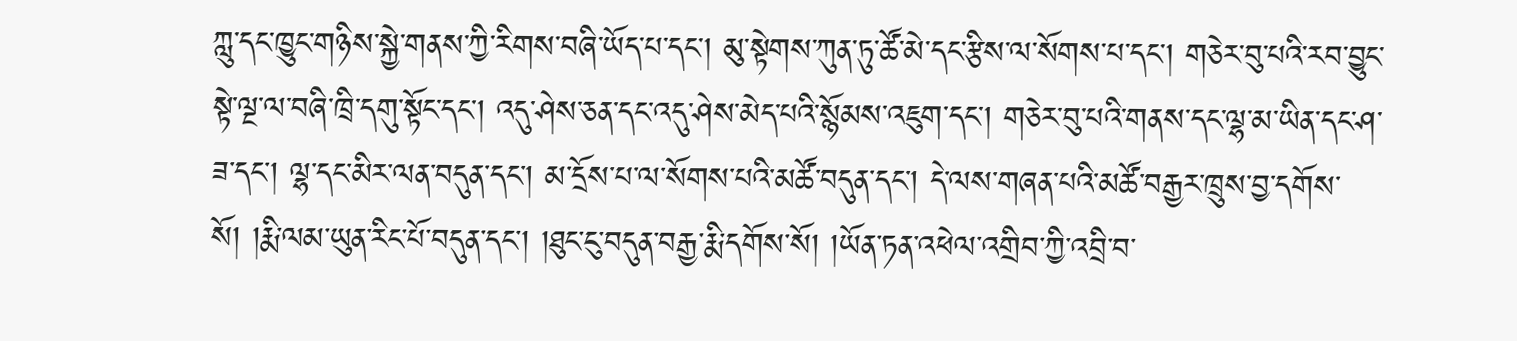ཀླུ་དང་ཁྱུང་གཉིས་སྐྱེ་གནས་ཀྱི་རིགས་བཞི་ཡོད་པ་དང་། མུ་སྟེགས་ཀུན་ཏུ་ཚོ་མེ་དང་རྩིས་ལ་སོགས་པ་དང་། གཅེར་བུ་པའི་རབ་བྱུང་སྟེ་ལྔ་ལ་བཞི་ཁྲི་དགུ་སྟོང་དང་། འདུ་ཤེས་ཅན་དང་འདུ་ཤེས་མེད་པའི་སྙོམས་འཇུག་དང་། གཅེར་བུ་པའི་གནས་དང་ལྷ་མ་ཡིན་དང་ཤ་ཟ་དང་། ལྷ་དང་མིར་ལན་བདུན་དང་། མ་དྲོས་པ་ལ་སོགས་པའི་མཚོ་བདུན་དང་། དེ་ལས་གཞན་པའི་མཚོ་བརྒྱར་ཁྲུས་བྱ་དགོས་སོ། །རྨི་ལམ་ཡུན་རིང་པོ་བདུན་དང་། །ཐུང་ངུ་བདུན་བརྒྱ་རྨི་དགོས་སོ། །ཡོན་ཏན་འཕེལ་འགྲིབ་ཀྱི་འབྲི་བ་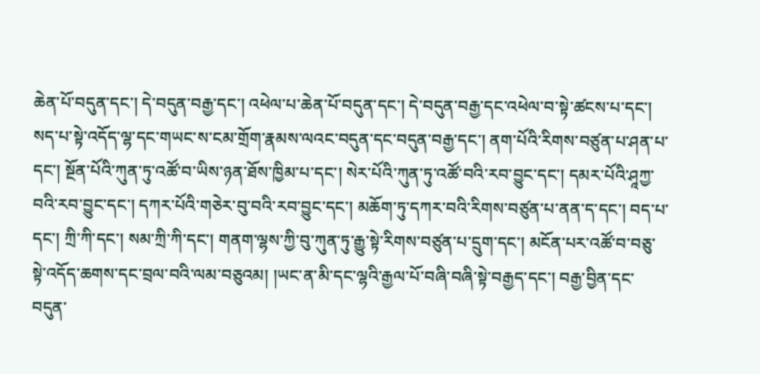ཆེན་པོ་བདུན་དང་། དེ་བདུན་བརྒྱ་དང་། འཕེལ་པ་ཆེན་པོ་བདུན་དང་། དེ་བདུན་བརྒྱ་དང་འཕེལ་བ་སྟེ་ཚངས་པ་དང་། སད་པ་སྟེ་འདོད་ལྷ་དང་གཡང་ས་ངམ་གྲོག་རྣམས་ལའང་བདུན་དང་བདུན་བརྒྱ་དང་། ནག་པོའི་རིགས་བཙུན་པ་ཤན་པ་དང་། སྔོན་པོའི་ཀུན་ཏུ་འཚོ་བ་ཡིས་ཉན་ཐོས་ཁྱིམ་པ་དང་། སེར་པོའི་ཀུན་ཏུ་འཚོ་བའི་རབ་བྱུང་དང་། དམར་པོའི་ཤཱཀྱ་བའི་རབ་བྱུང་དང་། དཀར་པོའི་གཅེར་བུ་བའི་རབ་བྱུང་དང་། མཆོག་ཏུ་དཀར་བའི་རིགས་བཙུན་པ་ནན་ད་དང་། བད་པ་དང་། ཀྲི་ཀི་དང་། སམ་ཀྲི་ཀི་དང་། གནག་ལྷས་ཀྱི་བུ་ཀུན་ཏུ་རྒྱུ་སྟེ་རིགས་བཙུན་པ་དྲུག་དང་། མངོན་པར་འཚོ་བ་བཅུ་སྟེ་འདོད་ཆགས་དང་བྲལ་བའི་ལམ་བཅུའམ། །ཡང་ན་མི་དང་ལྷའི་རྒྱལ་པོ་བཞི་བཞི་སྟེ་བརྒྱད་དང་། བརྒྱ་བྱིན་དང་བདུན་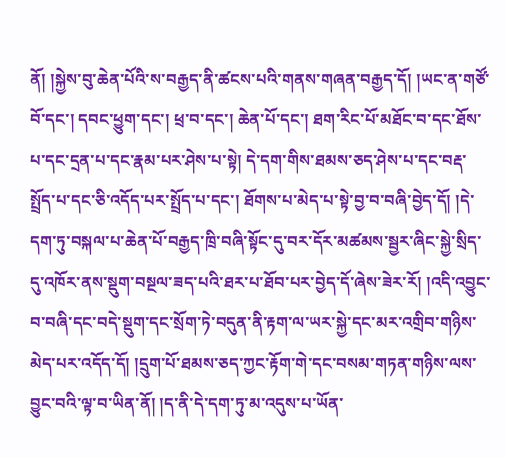ནོ། །སྐྱེས་བུ་ཆེན་པོའི་ས་བརྒྱད་ནི་ཚངས་པའི་གནས་གཞན་བརྒྱད་དོ། །ཡང་ན་གཙོ་བོ་དང་། དབང་ཕྱུག་དང་། ཕྲ་བ་དང་། ཆེན་པོ་དང་། ཐག་རིང་པོ་མཐོང་བ་དང་ཐོས་པ་དང་དྲན་པ་དང་རྣམ་པར་ཤེས་པ་སྟེ། དེ་དག་གིས་ཐམས་ཅད་ཤེས་པ་དང་བརྡ་སྤྲོད་པ་དང་ཅི་འདོད་པར་སྤྲོད་པ་དང་། ཐོགས་པ་མེད་པ་སྟེ་བྱ་བ་བཞི་བྱེད་དོ། །དེ་དག་ཏུ་བསྐལ་པ་ཆེན་པོ་བརྒྱད་ཁྲི་བཞི་སྟོང་དུ་བར་དོར་མཚམས་སྦྱར་ཞིང་སྐྱེ་སྲིད་དུ་འཁོར་ནས་སྡུག་བསྔལ་ཟད་པའི་ཐར་པ་ཐོབ་པར་བྱེད་དོ་ཞེས་ཟེར་རོ། །འདི་འབྱུང་བ་བཞི་དང་བདེ་སྡུག་དང་སྲོག་ཏེ་བདུན་ནི་རྟག་ལ་ཡར་སྐྱེ་དང་མར་འགྲིབ་གཉིས་མེད་པར་འདོད་དོ། །དྲུག་པོ་ཐམས་ཅད་ཀྱང་རྟོག་གེ་དང་བསམ་གཏན་གཉིས་ལས་བྱུང་བའི་ལྟ་བ་ཡིན་ནོ། །ད་ནི་དེ་དག་ཏུ་མ་འདུས་པ་ཡོན་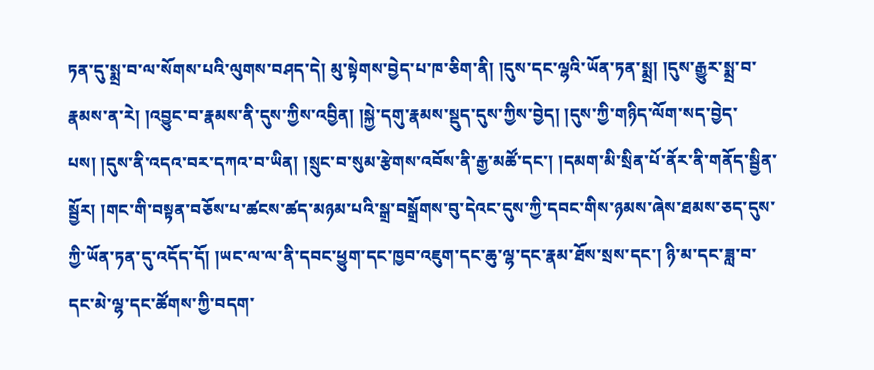ཏན་དུ་སྨྲ་བ་ལ་སོགས་པའི་ལུགས་བཤད་དེ། མུ་སྟེགས་བྱེད་པ་ཁ་ཅིག་ནི། །དུས་དང་ལྷའི་ཡོན་ཏན་སྨྲ། །དུས་རྒྱུར་སྨྲ་བ་རྣམས་ན་རེ། །འབྱུང་བ་རྣམས་ནི་དུས་ཀྱིས་འབྱིན། །སྐྱེ་དགུ་རྣམས་སྡུད་དུས་ཀྱིས་བྱེད། །དུས་ཀྱི་གཉིད་ལོག་སད་བྱེད་པས། །དུས་ནི་འདའ་བར་དཀའ་བ་ཡིན། །སྲུང་བ་སུམ་རྩེགས་འབོས་ནི་རྒྱ་མཚོ་དང་། །དམག་མི་སྲིན་པོ་ནོར་ནི་གནོད་སྦྱིན་སྦྱོར། །གང་གི་བསྟན་བཅོས་པ་ཚངས་ཚད་མཉམ་པའི་སྒྲ་བསྒྲོགས་བུ་དེའང་དུས་ཀྱི་དབང་གིས་ཉམས་ཞེས་ཐམས་ཅད་དུས་ཀྱི་ཡོན་ཏན་དུ་འདོད་དོ། །ཡང་ལ་ལ་ནི་དབང་ཕྱུག་དང་ཁྱབ་འཇུག་དང་ཆུ་ལྷ་དང་རྣམ་ཐོས་སྲས་དང་། ཉི་མ་དང་ཟླ་བ་དང་མེ་ལྷ་དང་ཚོགས་ཀྱི་བདག་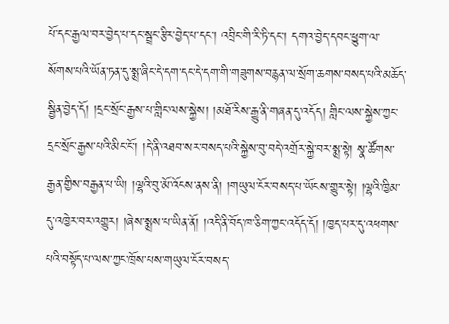པོ་དང་རྒྱལ་བར་བྱེད་པ་དང་སྦྲང་རྩིར་བྱེད་པ་དང་། འབྲིང་གི་རི་ཏི་དང་། དགའ་བྱེད་དབང་ཕྱུག་ལ་སོགས་པའི་ཡོན་ཏན་དུ་སྨྲ་ཞིང་དེ་དག་དང་དེ་དག་གི་གཟུགས་བརྙན་ལ་སྲོག་ཆགས་བསད་པའི་མཆོད་སྦྱིན་བྱེད་དོ། །དྲང་སྲོང་རྒྱས་པ་གླིང་ལས་སྐྱེས། །མཐོ་རིས་རྒྱུ་ནི་གཞན་དུ་འདོད། གླིང་ལས་སྐྱེས་ཀྱང་དྲང་སྲོང་རྒྱས་པའི་མིང་ངོ་། །དེ་ནི་འཐབ་སར་བསད་པའི་སྐྱེས་བུ་བདེ་འགྲོར་སྐྱེ་བར་སྨྲ་སྟེ། སྣ་ཚོགས་རྒྱན་གྱིས་བརྒྱན་པ་ཡི། །ལྷའི་བུ་མོ་འོངས་ནས་ནི། །གཡུལ་ངོར་བསད་པ་ཡོངས་གྱུར་སྟེ། །ལྷའི་ཁྱིམ་དུ་འཁྱེར་བར་འགྱུར། །ཞེས་སྨྲས་པ་ཡིན་ནོ། །འདི་ནི་བོད་ཁ་ཅིག་ཀྱང་འདོད་དོ། །ཁྱད་པར་དུ་འཕགས་པའི་བསྟོད་པ་ལས་ཀྱང་ཁྲོས་པས་གཡུལ་ངོར་བསད་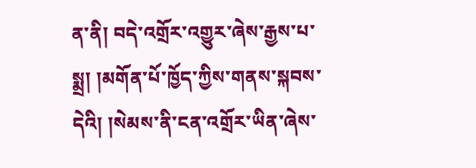ན་ནི། བདེ་འགྲོར་འགྱུར་ཞེས་རྒྱས་པ་སྨྲ། །མགོན་པོ་ཁྱོད་ཀྱིས་གནས་སྐབས་དེའི། །སེམས་ནི་ངན་འགྲོར་ཡིན་ཞེས་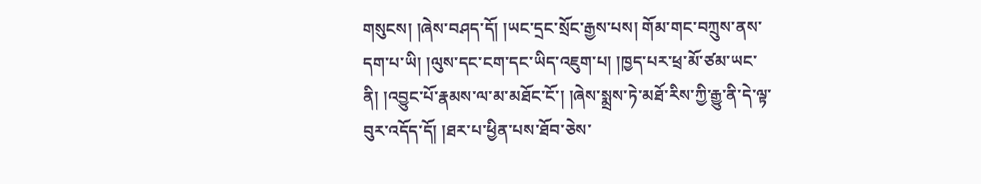གསུངས། །ཞེས་བཤད་དོ། །ཡང་དྲང་སྲོང་རྒྱས་པས། གོམ་གང་བཀྲུས་ནས་དག་པ་ཡི། །ལུས་དང་ངག་དང་ཡིད་འཇུག་པ། །ཁྱད་པར་ཕྲ་མོ་ཙམ་ཡང་ནི། །འབྱུང་པོ་རྣམས་ལ་མ་མཐོང་ངོ་། །ཞེས་སྨྲས་ཏེ་མཐོ་རིས་ཀྱི་རྒྱུ་ནི་དེ་ལྟ་བུར་འདོད་དོ། །ཐར་པ་ཕྱིན་པས་ཐོབ་ཅེས་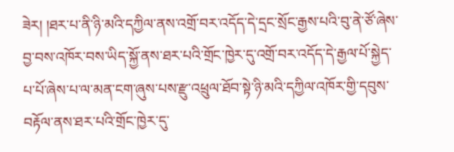ཟེར། །ཐར་པ་ནི་ཉི་མའི་དཀྱིལ་ནས་འགྲོ་བར་འདོད་དེ་དྲང་སྲོང་རྒྱས་པའི་བུ་ནེ་ཙོ་ཞེས་བྱ་བས་འཁོར་བས་ཡིད་སྐྱོ་ནས་ཐར་པའི་གྲོང་ཁྱེར་དུ་འགྲོ་བར་འདོད་དེ་རྒྱལ་པོ་སྐྱེད་པ་པོ་ཞེས་པ་ལ་མན་ངག་ཞུས་པས་རྫུ་འཕྲུལ་ཐོབ་སྟེ་ཉི་མའི་དཀྱིལ་འཁོར་གྱི་དབུས་བརྟོལ་ནས་ཐར་པའི་གྲོང་ཁྱེར་དུ་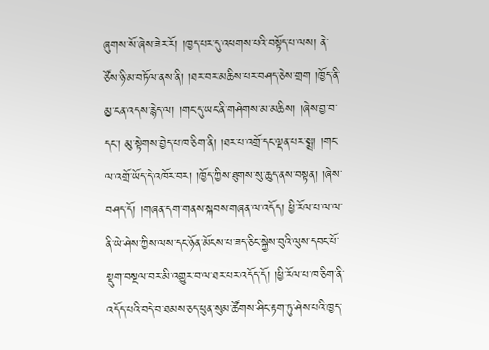ཞུགས་སོ་ཞེས་ཟེར་རོ། །ཁྱད་པར་དུ་འཕགས་པའི་བསྟོད་པ་ལས། ནེ་ཙོས་ཉི་མ་བཏོལ་ནས་ནི། །ཐར་བར་མཆིས་པར་བཤད་ཅེས་གྲག །ཁྱོད་ནི་མྱ་ངན་འདས་རྙེད་ལ། །གང་དུ་ཡང་ནི་གཤེགས་མ་མཆིས། །ཞེས་བྱ་བ་དང་། མུ་སྟེགས་བྱེད་པ་ཁ་ཅིག་ནི། །ཐར་པ་འགྲོ་དང་ལྡན་པར་སྨྲ། །གང་ལ་འགྲོ་ཡོད་དེ་འཁོར་བར། །ཁྱོད་ཀྱིས་ཐུགས་སུ་ཆུད་ནས་བསྟན། །ཞེས་བཤད་དོ། །གཞན་དག་གནས་སྐབས་གཞན་ལ་འདོད། ཕྱི་རོལ་པ་ལ་ལ་ནི་ཡེ་ཤེས་ཀྱིས་ལས་དང་ཉོན་མོངས་པ་ཟད་ཅིང་སྐྱེས་བུའི་ལུས་དབང་པོ་སྡུག་བསྔལ་བར་མི་འགྱུར་བ་ལ་ཐར་པར་འདོད་དོ། །ཕྱི་རོལ་པ་ཁ་ཅིག་ནི་འདོད་པའི་བདེ་བ་ཐམས་ཅད་ཕུན་སུམ་ཚོགས་ཤིང་རྟག་ཏུ་ཤེས་པའི་ཁྱད་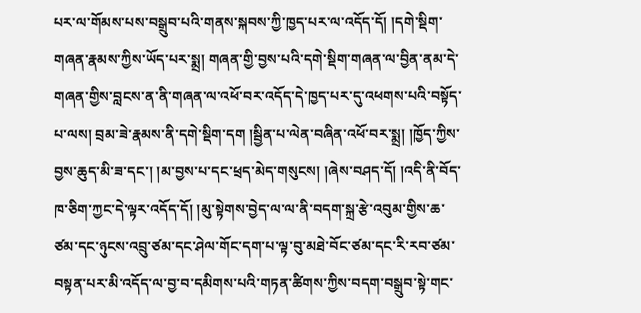པར་ལ་གོམས་པས་བསྒྲུབ་པའི་གནས་སྐབས་ཀྱི་ཁྱད་པར་ལ་འདོད་དོ། །དགེ་སྡིག་གཞན་རྣམས་ཀྱིས་ཡོད་པར་སྨྲ། གཞན་གྱི་བྱས་པའི་དགེ་སྡིག་གཞན་ལ་བྱིན་ནམ་དེ་གཞན་གྱིས་བླངས་ན་ནི་གཞན་ལ་འཕོ་བར་འདོད་དེ་ཁྱད་པར་དུ་འཕགས་པའི་བསྟོད་པ་ལས། བྲམ་ཟེ་རྣམས་ནི་དགེ་སྡིག་དག །སྦྱིན་པ་ལེན་བཞིན་འཕོ་བར་སྨྲ། །ཁྱོད་ཀྱིས་བྱས་ཆུད་མི་ཟ་དང་། །མ་བྱས་པ་དང་ཕྲད་མེད་གསུངས། །ཞེས་བཤད་དོ། །འདི་ནི་བོད་ཁ་ཅིག་ཀྱང་དེ་ལྟར་འདོད་དོ། །མུ་སྟེགས་བྱེད་ལ་ལ་ནི་བདག་སྐྲ་རྩེ་འབུམ་གྱིས་ཆ་ཙམ་དང་ཉུངས་འབྲུ་ཙམ་དང་ཤེལ་གོང་དག་པ་ལྟ་བུ་མཐེ་བོང་ཙམ་དང་རི་རབ་ཙམ་བསྟན་པར་མི་འདོད་ལ་བྱ་བ་དམིགས་པའི་གཏན་ཚིགས་ཀྱིས་བདག་བསྒྲུབ་སྟེ་གང་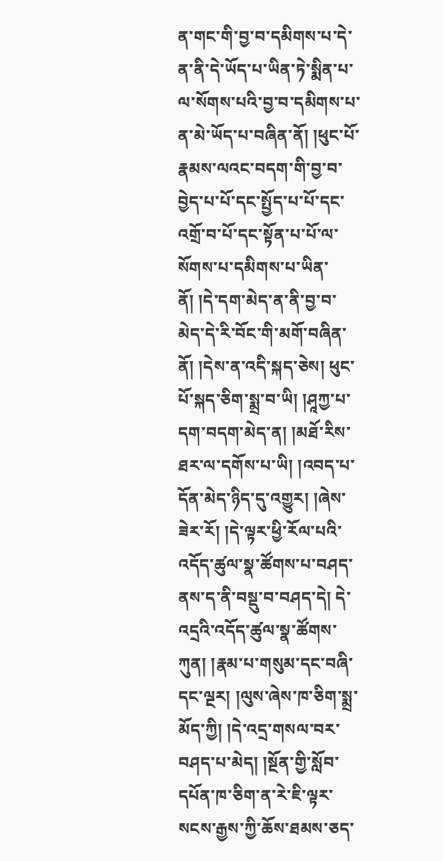ན་གང་གི་བྱ་བ་དམིགས་པ་དེ་ན་ནི་དེ་ཡོད་པ་ཡིན་ཏེ་སྨིན་པ་ལ་སོགས་པའི་བྱ་བ་དམིགས་པ་ན་མེ་ཡོད་པ་བཞིན་ནོ། །ཕུང་པོ་རྣམས་ལའང་བདག་གི་བྱ་བ་བྱེད་པ་པོ་དང་སྤྱོད་པ་པོ་དང་འགྲོ་བ་པོ་དང་སྟོན་པ་པོ་ལ་སོགས་པ་དམིགས་པ་ཡིན་ནོ། །དེ་དག་མེད་ན་ནི་བྱ་བ་མེད་དེ་རི་བོང་གི་མགོ་བཞིན་ནོ། །དེས་ན་འདི་སྐད་ཅེས། ཕུང་པོ་སྐད་ཅིག་སྨྲ་བ་ཡི། །ཤཱཀྱ་པ་དག་བདག་མེད་ན། །མཐོ་རིས་ཐར་ལ་དགོས་པ་ཡི། །འབད་པ་དོན་མེད་ཉིད་དུ་འགྱུར། །ཞེས་ཟེར་རོ། །དེ་ལྟར་ཕྱི་རོལ་པའི་འདོད་ཚུལ་སྣ་ཚོགས་པ་བཤད་ནས་ད་ནི་བསྡུ་བ་བཤད་དེ། དེ་འདྲའི་འདོད་ཚུལ་སྣ་ཚོགས་ཀུན། །རྣམ་པ་གསུམ་དང་བཞི་དང་ལྔར། །ལུས་ཞེས་ཁ་ཅིག་སྨྲ་མོད་ཀྱི། །དེ་འདྲ་གསལ་བར་བཤད་པ་མེད། །སྔོན་གྱི་སློབ་དཔོན་ཁ་ཅིག་ན་རེ་ཇི་ལྟར་སངས་རྒྱས་ཀྱི་ཆོས་ཐམས་ཅད་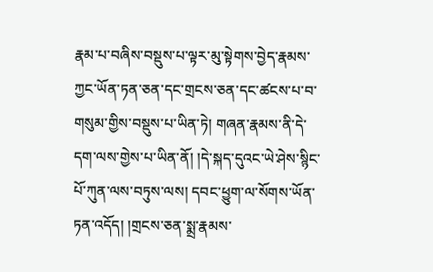རྣམ་པ་བཞིས་བསྡུས་པ་ལྟར་མུ་སྟེགས་བྱེད་རྣམས་ཀྱང་ཡོན་ཏན་ཅན་དང་གྲངས་ཅན་དང་ཚངས་པ་བ་གསུམ་གྱིས་བསྡུས་པ་ཡིན་ཏེ། གཞན་རྣམས་ནི་དེ་དག་ལས་གྱེས་པ་ཡིན་ནོ། །དེ་སྐད་དུའང་ཡེ་ཤེས་སྙིང་པོ་ཀུན་ལས་བཏུས་ལས། དབང་ཕྱུག་ལ་སོགས་ཡོན་ཏན་འདོད། །གྲངས་ཅན་སྨྲ་རྣམས་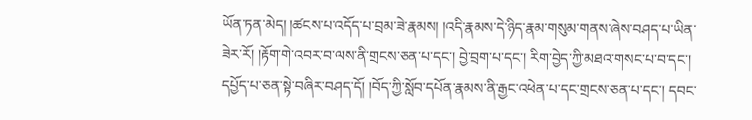ཡོན་ཏན་མེད། །ཚངས་པ་འདོད་པ་བྲམ་ཟེ་རྣམས། །འདི་རྣམས་དེ་ཉིད་རྣམ་གསུམ་གནས་ཞེས་བཤད་པ་ཡིན་ཟེར་རོ། །རྟོག་གེ་འབར་བ་ལས་ནི་གྲངས་ཅན་པ་དང་། བྱེ་བྲག་པ་དང་། རིག་བྱེད་ཀྱི་མཐའ་གསང་པ་བ་དང་། དཔྱོད་པ་ཅན་སྟེ་བཞིར་བཤད་དོ། །བོད་ཀྱི་སློབ་དཔོན་རྣམས་ནི་རྒྱང་འཕེན་པ་དང་གྲངས་ཅན་པ་དང་། དབང་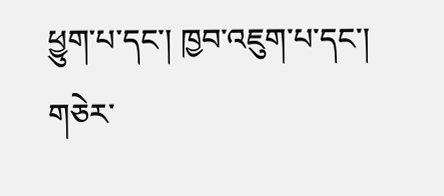ཕྱུག་པ་དང་། ཁྱབ་འཇུག་པ་དང་། གཅེར་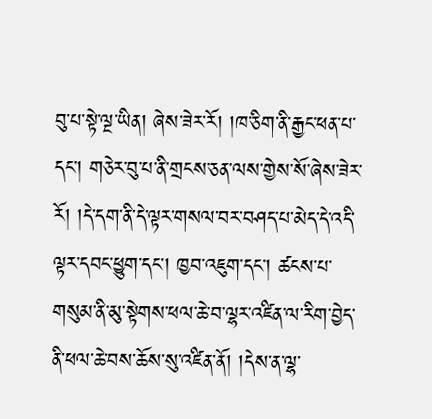བུ་པ་སྟེ་ལྔ་ཡིན། ཞེས་ཟེར་རོ། །ཁ་ཅིག་ནི་རྒྱང་ཕན་པ་དང་། གཅེར་བུ་པ་ནི་གྲངས་ཅན་ལས་གྱེས་སོ་ཞེས་ཟེར་རོ། །དེ་དག་ནི་དེ་ལྟར་གསལ་བར་བཤད་པ་མེད་དེ་འདི་ལྟར་དབང་ཕྱུག་དང་། ཁྱབ་འཇུག་དང་། ཚངས་པ་གསུམ་ནི་མུ་སྟེགས་ཕལ་ཆེ་བ་ལྷར་འཛིན་ལ་རིག་བྱེད་ནི་ཕལ་ཆེ་བས་ཆོས་སུ་འཛིན་ནོ། །དེས་ན་ལྷ་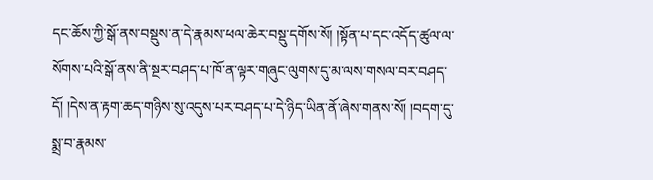དང་ཆོས་ཀྱི་སྒོ་ནས་བསྡུས་ན་དེ་རྣམས་ཕལ་ཆེར་བསྡུ་དགོས་སོ། །སྟོན་པ་དང་འདོད་ཚུལ་ལ་སོགས་པའི་སྒོ་ནས་ནི་སྔར་བཤད་པ་ཁོ་ན་ལྟར་གཞུང་ལུགས་དུ་མ་ལས་གསལ་བར་བཤད་དོ། །དེས་ན་རྟག་ཆད་གཉིས་སུ་འདུས་པར་བཤད་པ་དེ་ཉིད་ཡིན་ནོ་ཞེས་གནས་སོ། །བདག་དུ་སྨྲ་བ་རྣམས་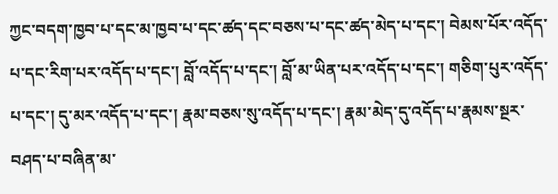ཀྱང་བདག་ཁྱབ་པ་དང་མ་ཁྱབ་པ་དང་ཚད་དང་བཅས་པ་དང་ཚད་མེད་པ་དང་། བེམས་པོར་འདོད་པ་དང་རིག་པར་འདོད་པ་དང་། བློ་འདོད་པ་དང་། བློ་མ་ཡིན་པར་འདོད་པ་དང་། གཅིག་པུར་འདོད་པ་དང་། དུ་མར་འདོད་པ་དང་། རྣམ་བཅས་སུ་འདོད་པ་དང་། རྣམ་མེད་དུ་འདོད་པ་རྣམས་སྔར་བཤད་པ་བཞིན་མ་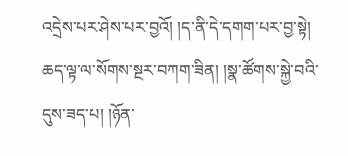འདྲེས་པར་ཤེས་པར་བྱའོ། །ད་ནི་དེ་དགག་པར་བྱ་སྟེ། ཆད་ལྟ་ལ་སོགས་སྔར་བཀག་ཟིན། །སྣ་ཚོགས་སྐྱེ་བའི་དུས་ཟད་པ། །ཉོན་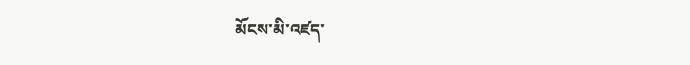མོངས་མི་འཛད་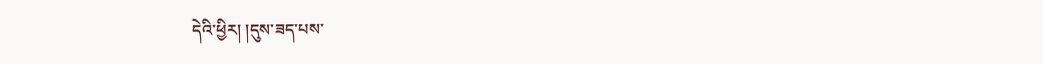དེའི་ཕྱིར། །དུས་ཟད་པས་